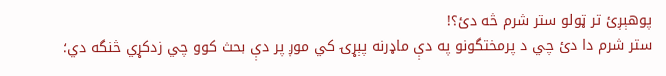پوهېږئ تر ټولو ستر شرم څه دئ؟!
ستر شرم دا دئ چي د پرمختگونو په دې ماډرنه پېړۍ کي موږ پر دې بحث کوو چي زدکړي څنگه دي؛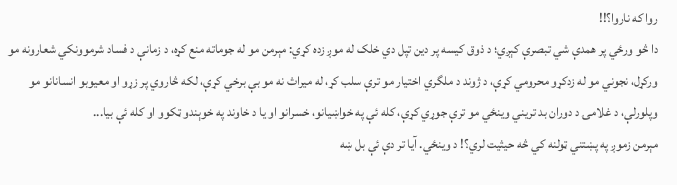روا که ناروا؟!!
دا څو ورځي پر همدې شي تبصرې کېږي؛ د ذوق کیسه پر دین تپل دي خلک له موږ زده کړي: مېرمن مو له جوماته منع کړه، د زمانې د فساد شرموونکي شعارونه مو ورکړل، نجوني مو له زدکړو محرومي کړې، د ژوند د ملگري اختیار مو ترې سلب کړ، له میراث نه مو بې برخي کړې، لکه څاروي پر زړو او معیوبو انسانانو مو وپلورلې، د غلامۍ د دوران بد تریني وینځي مو ترې جوړي کړې، کله ئې په خواښیانو، خسرانو او یا د خاوند په خوېندو ټکوو او کله ئې بیا...
مېرمن زموږ په پښتني ټولنه کي څه حیثیت لري؟! د وینځي. آیا تر دې ئې بل ښه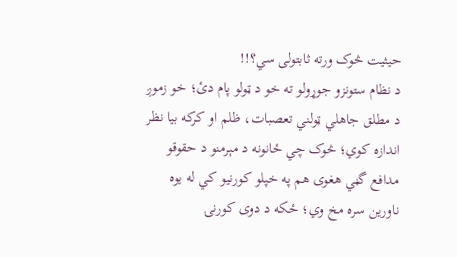حیثیت څوک ورته ثابتولی سي؟!!
د نظام ستونزو جوړولو ته خو د ټولو پام دئ؛ خو زموږ د مطلق جاهلي ټولني تعصبات، ظلم او کرکه بیا نظر اندازه کوي؛ څوک چي ځانونه د مېرمنو د حقوقو مدافع گڼي هغوی هم په خپلو کورنیو کي له یوه ناورین سره مخ وي؛ ځکه د دوی کورنۍ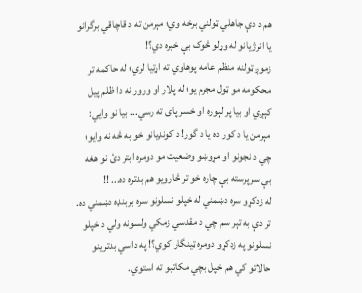هم د دې جاهلي ټولني برخه وي؛ مېرمن ته د قاچاقي برگرانو یا انرژیانو له وړلو څوک بې خبره دي؟!
زموږ ټولنه منظم عامه پوهاوي ته اړتیا لري؛ له حاکمه تر محکومه مو ټول مجرم یو؛ له پلار او ورور نه دا ظلم پیل کېږي او بیا پر لېوره او خسر پای ته رسي... بیا نو وایي: مېرمن یا د کور ده یا د گور! د کونډيانو خو به څه نه وایو؛ چي د نجونو او مړوښو وضعیت مو دومره ابتر دئ نو هغه بې سرپرسته بې چاره خو تر څارویو هم بدتره ده... !!
له زدکړو سره دښمني له خپلو نسلونو سره بربنډه دښمني ده. تر دې به تېر سم چي د مقدسي زمکي ولسونه ولي د خپلو نسلونو په زدکړو دومره ټینگار کوي؟! په داسي بدترینو حالاتو کي هم خپل بچي مکاتبو ته استوي.